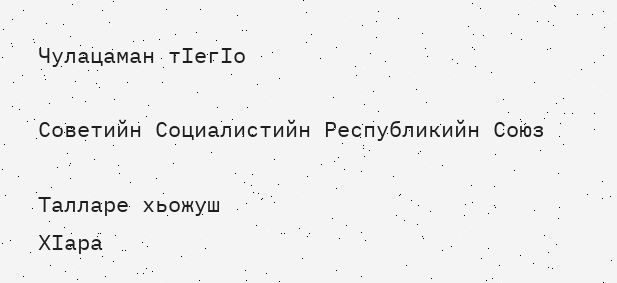Чулацаман тӀегӀо

Советийн Социалистийн Республикийн Союз

Талларе хьожуш
ХӀара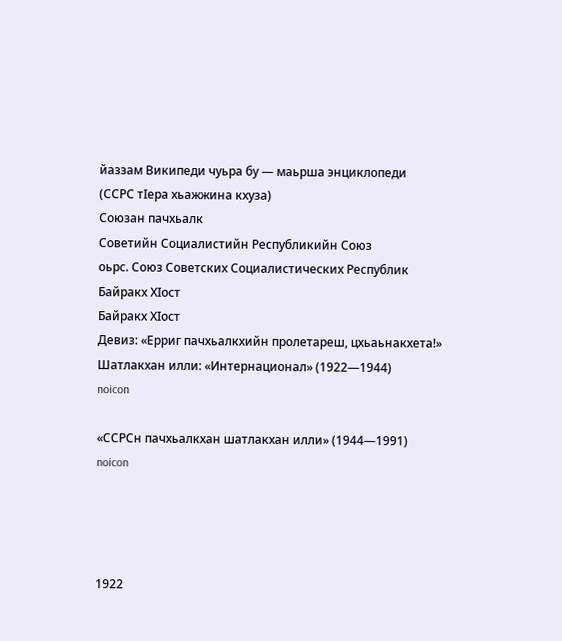йаззам Википеди чуьра бу — маьрша энциклопеди
(ССРС тӀера хьажжина кхуза)
Союзан пачхьалк
Советийн Социалистийн Республикийн Союз
оьрс. Союз Советских Социалистических Республик
Байракх ХӀост
Байракх ХӀост
Девиз: «Ерриг пачхьалкхийн пролетареш, цхьаьнакхета!»
Шатлакхан илли: «Интернационал» (1922—1944)
noicon

«ССРСн пачхьалкхан шатлакхан илли» (1944—1991)
noicon




1922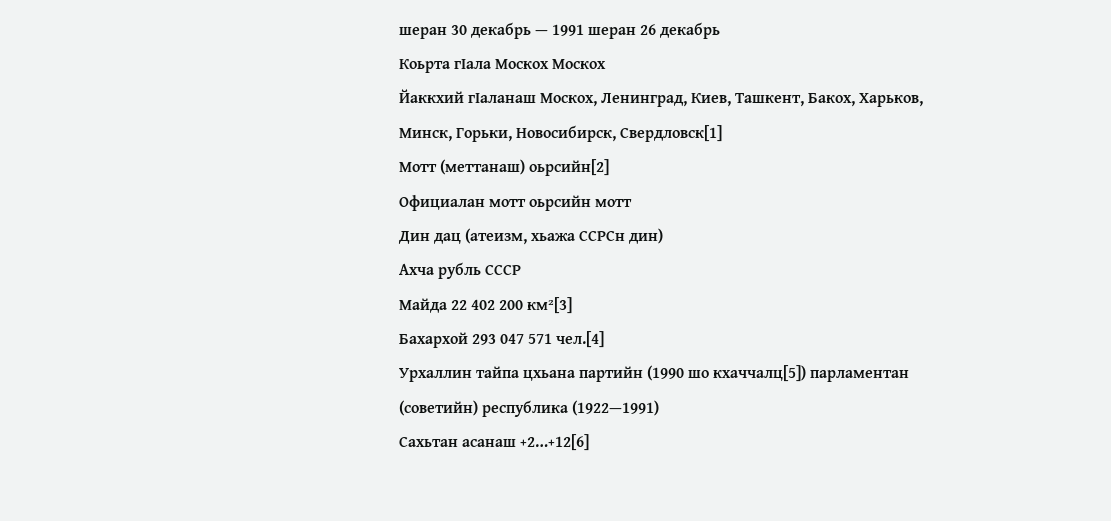шеран 30 декабрь — 1991 шеран 26 декабрь
Коьрта гӀала Москох Москох
Йаккхий гӀаланаш Москох, Ленинград, Киев, Ташкент, Бакох, Харьков, Минск, Горьки, Новосибирск, Свердловск[1]
Мотт (меттанаш) оьрсийн[2]
Официалан мотт оьрсийн мотт
Дин дац (атеизм, хьажа ССРСн дин)
Ахча рубль СССР
Майда 22 402 200 км²[3]
Бахархой 293 047 571 чел.[4]
Урхаллин тайпа цхьана партийн (1990 шо кхаччалц[5]) парламентан (советийн) республика (1922—1991)
Сахьтан асанаш +2…+12[6]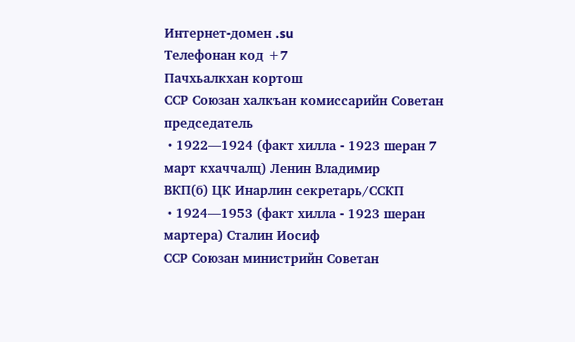Интернет-домен .su
Телефонан код +7
Пачхьалкхан кортош
ССР Союзан халкъан комиссарийн Советан председатель
 • 1922—1924 (факт хилла - 1923 шеран 7 март кхаччалц) Ленин Владимир
ВКП(б) ЦК Инарлин секретарь/ССКП
 • 1924—1953 (факт хилла - 1923 шеран мартера) Сталин Иосиф
ССР Союзан министрийн Советан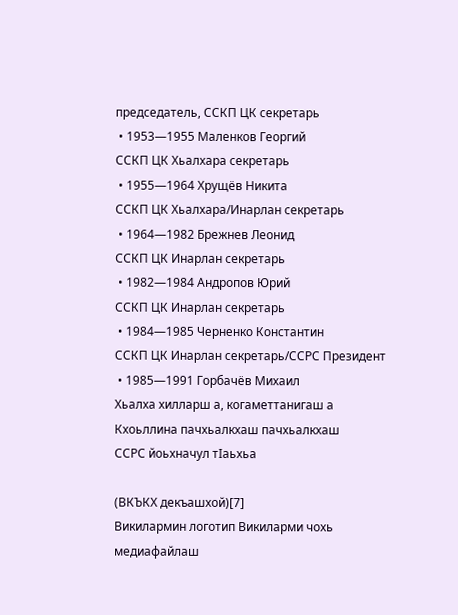председатель, ССКП ЦК секретарь
 • 1953—1955 Маленков Георгий
ССКП ЦК Хьалхара секретарь
 • 1955—1964 Хрущёв Никита
ССКП ЦК Хьалхара/Инарлан секретарь
 • 1964—1982 Брежнев Леонид
ССКП ЦК Инарлан секретарь
 • 1982—1984 Андропов Юрий
ССКП ЦК Инарлан секретарь
 • 1984—1985 Черненко Константин
ССКП ЦК Инарлан секретарь/ССРС Президент
 • 1985—1991 Горбачёв Михаил
Хьалха хилларш а, когаметтанигаш а
Кхоьллина пачхьалкхаш пачхьалкхаш
ССРС йоьхначул тӀаьхьа

(ВКЪКХ декъашхой)[7]
Викилармин логотип Викиларми чохь медиафайлаш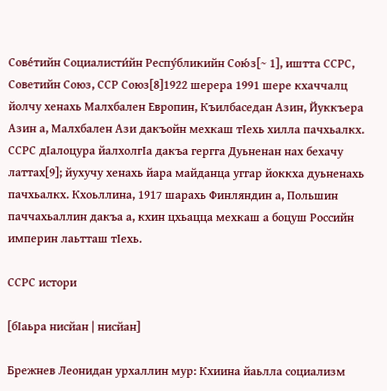Сове́тийн Социалисти́йн Респу́бликийн Сою́з[~ 1], иштта ССРС, Советийн Союз, ССР Союз[8]1922 шерера 1991 шере кхаччалц йолчу хенахь Малхбален Европин, Къилбаседан Азин, Йуккъера Азин а, Малхбален Ази дакъойн мехкаш тӀехь хилла пачхьалкх. ССРС дӀалоцура йалхолгӀа дакъа гергга Дуьненан нах бехачу латтах[9]; йухучу хенахь йара майданца уггар йоккха дуьненахь пачхьалкх. Кхоьллина, 1917 шарахь Финляндин а, Польшин паччахьаллин дакъа а, кхин цхьацца мехкаш а боцуш Российн империн лаьтташ тӀехь.

ССРС истори

[бӀаьра нисйан | нисйан]

Брежнев Леонидан урхаллин мур: Кхиина йаьлла социализм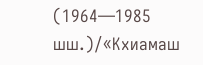(1964—1985 шш.)/«Кхиамаш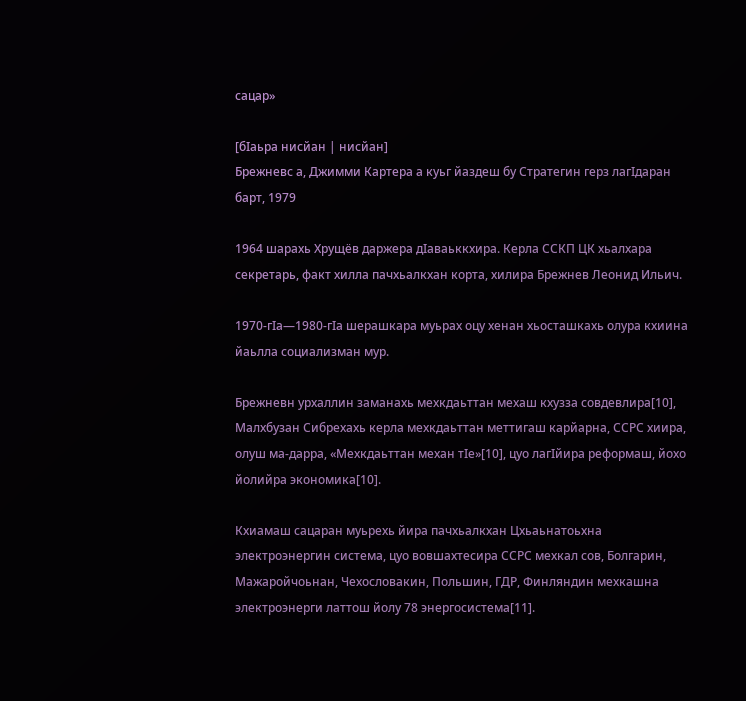сацар»

[бӀаьра нисйан | нисйан]
Брежневс а, Джимми Картера а куьг йаздеш бу Стратегин герз лагӀдаран барт, 1979

1964 шарахь Хрущёв даржера дӀаваьккхира. Керла ССКП ЦК хьалхара секретарь, факт хилла пачхьалкхан корта, хилира Брежнев Леонид Ильич.

1970-гӀа—1980-гӀа шерашкара муьрах оцу хенан хьосташкахь олура кхиина йаьлла социализман мур.

Брежневн урхаллин заманахь мехкдаьттан мехаш кхузза совдевлира[10], Малхбузан Сибрехахь керла мехкдаьттан меттигаш карйарна, ССРС хиира, олуш ма-дарра, «Мехкдаьттан механ тӀе»[10], цуо лагӀйира реформаш, йохо йолийра экономика[10].

Кхиамаш сацаран муьрехь йира пачхьалкхан Цхьаьнатоьхна электроэнергин система, цуо вовшахтесира ССРС мехкал сов, Болгарин, Мажаройчоьнан, Чехословакин, Польшин, ГДР, Финляндин мехкашна электроэнерги латтош йолу 78 энергосистема[11].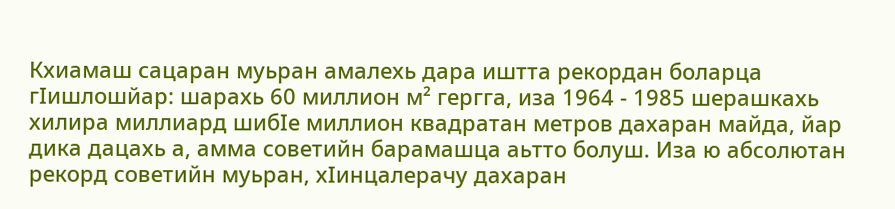Кхиамаш сацаран муьран амалехь дара иштта рекордан боларца гӀишлошйар: шарахь 60 миллион м² гергга, иза 1964 - 1985 шерашкахь хилира миллиард шибӀе миллион квадратан метров дахаран майда, йар дика дацахь а, амма советийн барамашца аьтто болуш. Иза ю абсолютан рекорд советийн муьран, хӀинцалерачу дахаран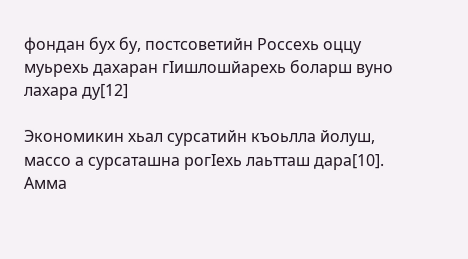фондан бух бу, постсоветийн Россехь оццу муьрехь дахаран гӀишлошйарехь боларш вуно лахара ду[12]

Экономикин хьал сурсатийн къоьлла йолуш, массо а сурсаташна рогӀехь лаьтташ дара[10]. Амма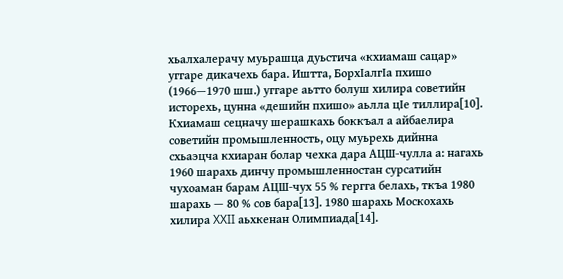хьалхалерачу муьрашца дуьстича «кхиамаш сацар» уггаре дикачехь бара. Иштта, БорхӀалгӀа пхишо (1966—1970 шш.) уггаре аьтто болуш хилира советийн исторехь, цунна «дешийн пхишо» аьлла цӀе тиллира[10]. Кхиамаш сецначу шерашкахь боккъал а айбаелира советийн промышленность, оцу муьрехь дийнна схьаэцча кхиаран болар чехка дара АЦШ-чулла а: нагахь 1960 шарахь динчу промышленностан сурсатийн чухоаман барам АЦШ-чух 55 % гергга белахь, ткъа 1980 шарахь — 80 % сов бара[13]. 1980 шарахь Москохахь хилира XXII аьхкенан Олимпиада[14].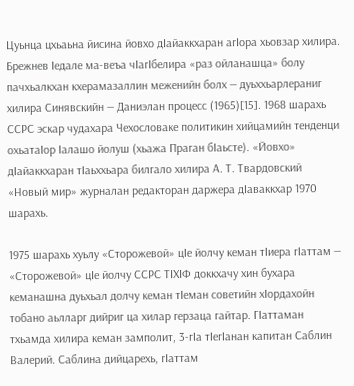Цуьнца цхьаьна йисина йовхо дӀайаккхаран агӀора хьовзар хилира. Брежнев Ӏедале ма-веъа чӀагӀбелира «раз ойланашца» болу пачхьалкхан кхерамазаллин меженийн болх — дуьххьарлераниг хилира Синявскийн — Даниэлан процесс (1965)[15]. 1968 шарахь ССРС эскар чудахара Чехословаке политикин хийцамийн тенденци охьатаӀор Ӏалашо йолуш (хьажа Праган бӀаьсте). «Йовхо» дӀайаккхаран тӀаьххьара билгало хилира А. Т. Твардовский «Новый мир» журналан редакторан даржера дӀаваккхар 1970 шарахь.

1975 шарахь хуьлу «Сторожевой» цӀе йолчу кеман тӀиера гӀаттам — «Сторожевой» цӀе йолчу ССРС ТӀХӀФ доккхачу хин бухара кеманашна дуьхьал долчу кеман тӀеман советийн хӀордахойн тобано аьлларг дийриг ца хилар герзаца гайтар. ГӀаттаман тхьамда хилира кеман замполит, 3-гӀа тӀегӀанан капитан Саблин Валерий. Саблина дийцарехь, гӀаттам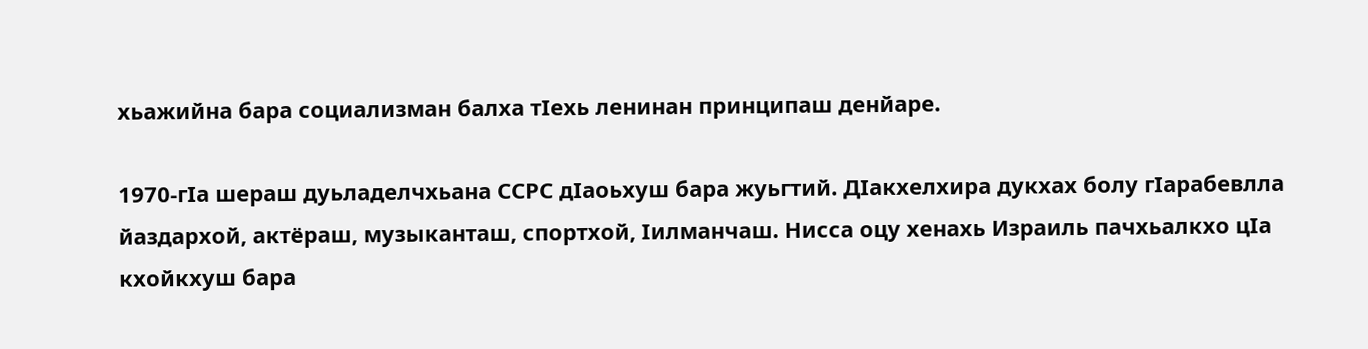хьажийна бара социализман балха тӀехь ленинан принципаш денйаре.

1970-гӀа шераш дуьладелчхьана ССРС дӀаоьхуш бара жуьгтий. ДӀакхелхира дукхах болу гӀарабевлла йаздархой, актёраш, музыканташ, спортхой, Ӏилманчаш. Нисса оцу хенахь Израиль пачхьалкхо цӀа кхойкхуш бара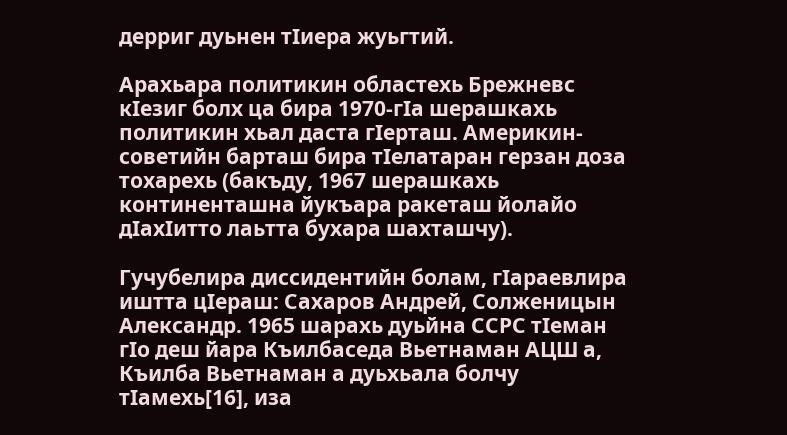дерриг дуьнен тӀиера жуьгтий.

Арахьара политикин областехь Брежневс кӀезиг болх ца бира 1970-гӀа шерашкахь политикин хьал даста гӀерташ. Америкин-советийн барташ бира тӀелатаран герзан доза тохарехь (бакъду, 1967 шерашкахь континенташна йукъара ракеташ йолайо дӀахӀитто лаьтта бухара шахташчу).

Гучубелира диссидентийн болам, гӀараевлира иштта цӀераш: Сахаров Андрей, Солженицын Александр. 1965 шарахь дуьйна ССРС тӀеман гӀо деш йара Къилбаседа Вьетнаман АЦШ а, Къилба Вьетнаман а дуьхьала болчу тӀамехь[16], иза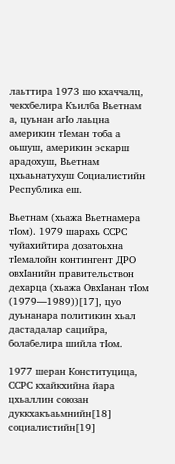лаьттира 1973 шо кхаччалц, чекхбелира Къилба Вьетнам а, цуьнан агӀо лаьцна америкин тӀеман тоба а оьшуш, америкин эскарш арадохуш, Вьетнам цхьаьнатухуш Социалистийн Республика еш.

Вьетнам (хьажа Вьетнамера тӀом). 1979 шарахь ССРС чуйахийтира дозатоьхна тӀемалойн контингент ДРО овхӀанийн правительствон дехарца (хьажа ОвхӀанан тӀом (1979—1989))[17], цуо дуьнанара политикин хьал дастадалар сацийра, болабелира шийла тӀом.

1977 шеран Конституцица, ССРС кхайкхийна йара цхьаллин союзан дуккхакъаьмнийн[18] социалистийн[19]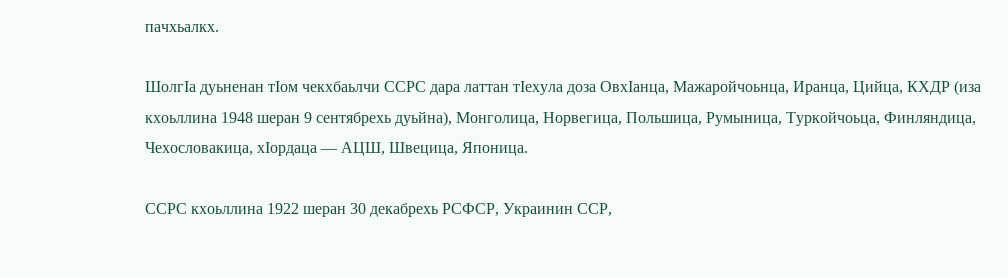пачхьалкх.

ШолгӀа дуьненан тӀом чекхбаьлчи ССРС дара латтан тӀехула доза ОвхӀанца, Мажаройчоьнца, Иранца, Цийца, КХДР (иза кхоьллина 1948 шеран 9 сентябрехь дуьйна), Монголица, Норвегица, Польшица, Румыница, Туркойчоьца, Финляндица, Чехословакица, хӀордаца — АЦШ, Швецица, Японица.

ССРС кхоьллина 1922 шеран 30 декабрехь РСФСР, Украинин ССР,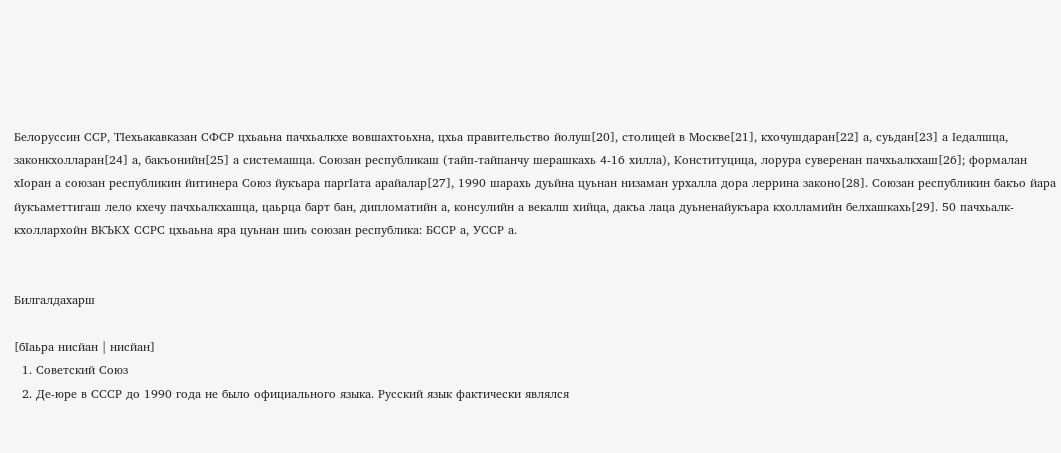Белоруссин ССР, ТӀехьакавказан СФСР цхьаьна пачхьалкхе вовшахтоьхна, цхьа правительство йолуш[20], столицей в Москве[21], кхочушдаран[22] а, суьдан[23] а Ӏедалшца, законкхолларан[24] а, бакъонийн[25] а системашца. Союзан республикаш (тайп-тайпанчу шерашкахь 4-16 хилла), Конституцица, лорура суверенан пачхьалкхаш[26]; формалан хӀоран а союзан республикин йитинера Союз йукъара паргӀата арайалар[27], 1990 шарахь дуьйна цуьнан низаман урхалла дора леррина законо[28]. Союзан республикин бакъо йара йукъаметтигаш лело кхечу пачхьалкхашца, цаьрца барт бан, дипломатийн а, консулийн а векалш хийца, дакъа лаца дуьненайукъара кхолламийн белхашкахь[29]. 50 пачхьалк-кхоллархойн ВКЪКХ ССРС цхьаьна яра цуьнан шиъ союзан республика: БССР а, УССР а.


Билгалдахарш

[бӀаьра нисйан | нисйан]
  1. Советский Союз
  2. Де-юре в СССР до 1990 года не было официального языка. Русский язык фактически являлся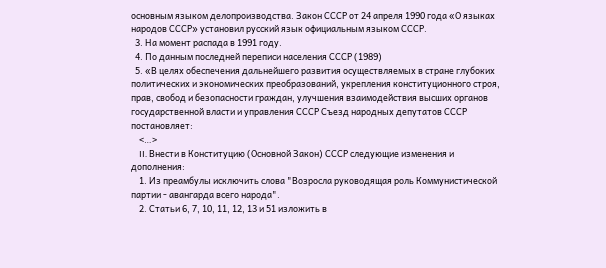основным языком делопроизводства. Закон СССР от 24 апреля 1990 года «О языках народов СССР» установил русский язык официальным языком СССР.
  3. На момент распада в 1991 году.
  4. По данным последней переписи населения СССР (1989)
  5. «В целях обеспечения дальнейшего развития осуществляемых в стране глубоких политических и экономических преобразований, укрепления конституционного строя, прав, свобод и безопасности граждан, улучшения взаимодействия высших органов государственной власти и управления СССР Съезд народных депутатов СССР постановляет:
    <…>
    II. Внести в Конституцию (Основной Закон) СССР следующие изменения и дополнения:
    1. Из преамбулы исключить слова "Возросла руководящая роль Коммунистической партии - авангарда всего народа".
    2. Статьи 6, 7, 10, 11, 12, 13 и 51 изложить в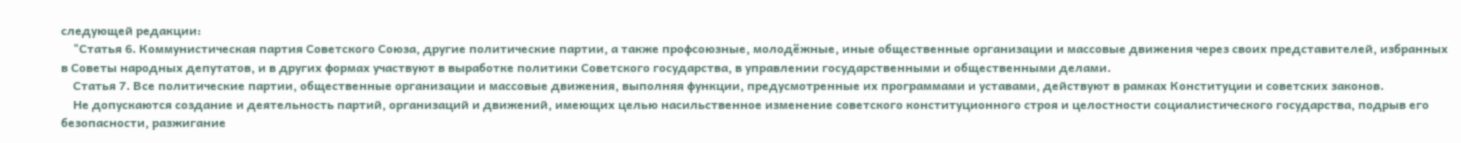следующей редакции:
    "Статья 6. Коммунистическая партия Советского Союза, другие политические партии, а также профсоюзные, молодёжные, иные общественные организации и массовые движения через своих представителей, избранных в Советы народных депутатов, и в других формах участвуют в выработке политики Советского государства, в управлении государственными и общественными делами.
    Статья 7. Все политические партии, общественные организации и массовые движения, выполняя функции, предусмотренные их программами и уставами, действуют в рамках Конституции и советских законов.
    Не допускаются создание и деятельность партий, организаций и движений, имеющих целью насильственное изменение советского конституционного строя и целостности социалистического государства, подрыв его безопасности, разжигание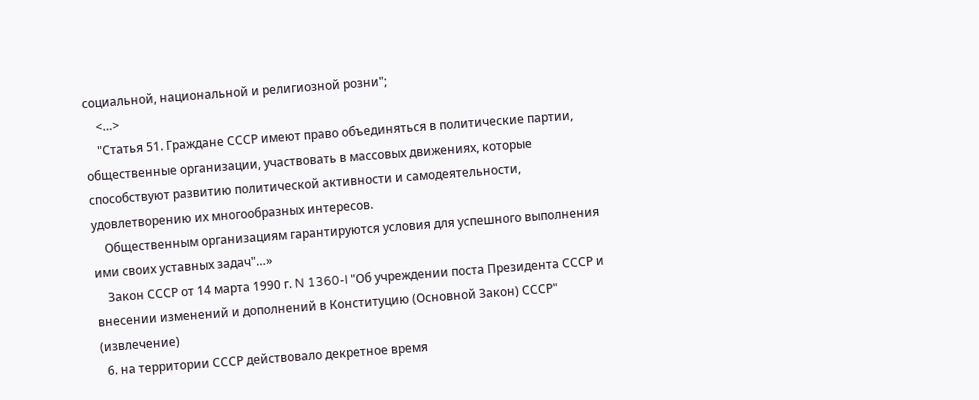социальной, национальной и религиозной розни";
    <…>
    "Статья 51. Граждане СССР имеют право объединяться в политические партии, общественные организации, участвовать в массовых движениях, которые способствуют развитию политической активности и самодеятельности, удовлетворению их многообразных интересов.
    Общественным организациям гарантируются условия для успешного выполнения ими своих уставных задач"…»
    Закон СССР от 14 марта 1990 г. N 1360-I "Об учреждении поста Президента СССР и внесении изменений и дополнений в Конституцию (Основной Закон) СССР" (извлечение)
  6. на территории СССР действовало декретное время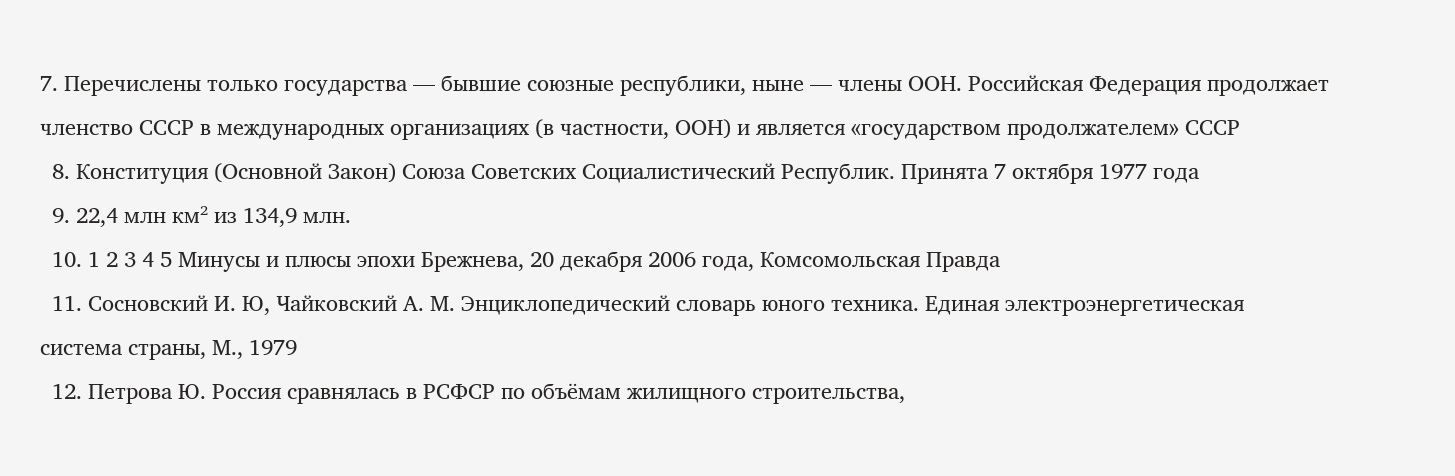7. Перечислены только государства — бывшие союзные республики, ныне — члены ООН. Российская Федерация продолжает членство СССР в международных организациях (в частности, ООН) и является «государством продолжателем» СССР
  8. Конституция (Основной Закон) Союза Советских Социалистический Республик. Принята 7 октября 1977 года
  9. 22,4 млн км² из 134,9 млн.
  10. 1 2 3 4 5 Минусы и плюсы эпохи Брежнева, 20 декабря 2006 года, Комсомольская Правда
  11. Сосновский И. Ю, Чайковский А. М. Энциклопедический словарь юного техника. Единая электроэнергетическая система страны, М., 1979
  12. Петрова Ю. Россия сравнялась в РСФСР по объёмам жилищного строительства,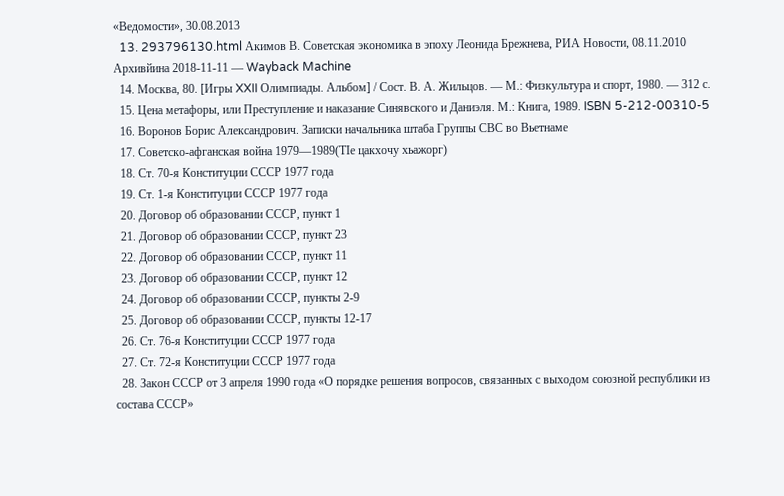«Ведомости», 30.08.2013
  13. 293796130.html Акимов В. Советская экономика в эпоху Леонида Брежнева, РИА Новости, 08.11.2010 Архивйина 2018-11-11 — Wayback Machine
  14. Москва, 80. [Игры XXII Олимпиады. Альбом] / Сост. В. А. Жильцов. — М.: Физкультура и спорт, 1980. — 312 с.
  15. Цена метафоры, или Преступление и наказание Синявского и Даниэля. М.: Книга, 1989. ISBN 5-212-00310-5
  16. Воронов Борис Александрович. Записки начальника штаба Группы СВС во Вьетнаме
  17. Советско-афганская война 1979—1989(ТӀе цакхочу хьажорг)
  18. Ст. 70-я Конституции СССР 1977 года
  19. Ст. 1-я Конституции СССР 1977 года
  20. Договор об образовании СССР, пункт 1
  21. Договор об образовании СССР, пункт 23
  22. Договор об образовании СССР, пункт 11
  23. Договор об образовании СССР, пункт 12
  24. Договор об образовании СССР, пункты 2-9
  25. Договор об образовании СССР, пункты 12-17
  26. Ст. 76-я Конституции СССР 1977 года
  27. Ст. 72-я Конституции СССР 1977 года
  28. Закон СССР от 3 апреля 1990 года «О порядке решения вопросов, связанных с выходом союзной республики из состава СССР»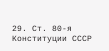29. Ст. 80-я Конституции СССР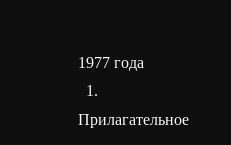1977 года
  1. Прилагательное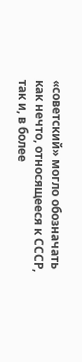«советский» могло обозначать как нечто, относящееся к СССР, так и, в более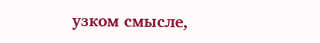узком смысле,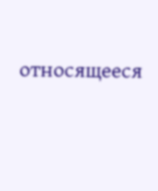относящееся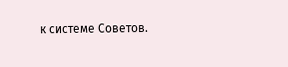к системе Советов.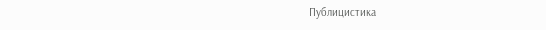Публицистика